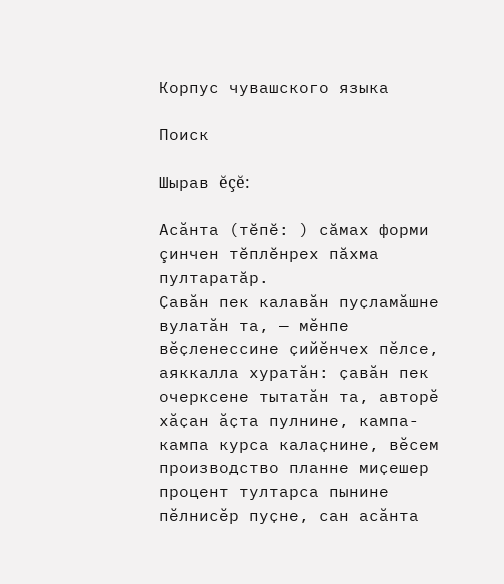Корпус чувашского языка

Поиск

Шырав ĕçĕ:

Асӑнта (тĕпĕ: ) сăмах форми çинчен тĕплĕнрех пăхма пултаратăр.
Ҫавӑн пек калавӑн пуҫламӑшне вулатӑн та, — мӗнпе вӗҫленессине ҫийӗнчех пӗлсе, аяккалла хуратӑн: ҫавӑн пек очерксене тытатӑн та, авторӗ хӑҫан ӑҫта пулнине, кампа-кампа курса калаҫнине, вӗсем производство планне миҫешер процент тултарса пынине пӗлнисӗр пуҫне, сан асӑнта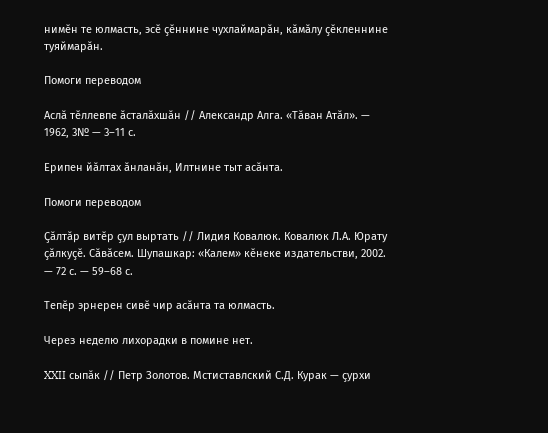нимӗн те юлмасть, эсӗ ҫӗннине чухлаймарӑн, кӑмӑлу ҫӗкленнине туяймарӑн.

Помоги переводом

Аслӑ тӗллевпе ӑсталӑхшӑн // Александр Алга. «Тӑван Атӑл». — 1962, 3№ — 3–11 с.

Ерипен йӑлтах ӑнланӑн, Илтнине тыт асӑнта.

Помоги переводом

Ҫӑлтӑр витӗр ҫул выртать // Лидия Ковалюк. Ковалюк Л.А. Юрату ҫӑлкуҫӗ. Сӑвӑсем. Шупашкар: «Калем» кӗнеке издательстви, 2002. — 72 с. — 59–68 с.

Тепӗр эрнерен сивӗ чир асӑнта та юлмасть.

Через неделю лихорадки в помине нет.

XXII сыпӑк // Петр Золотов. Мстиставлский С.Д. Курак — ҫурхи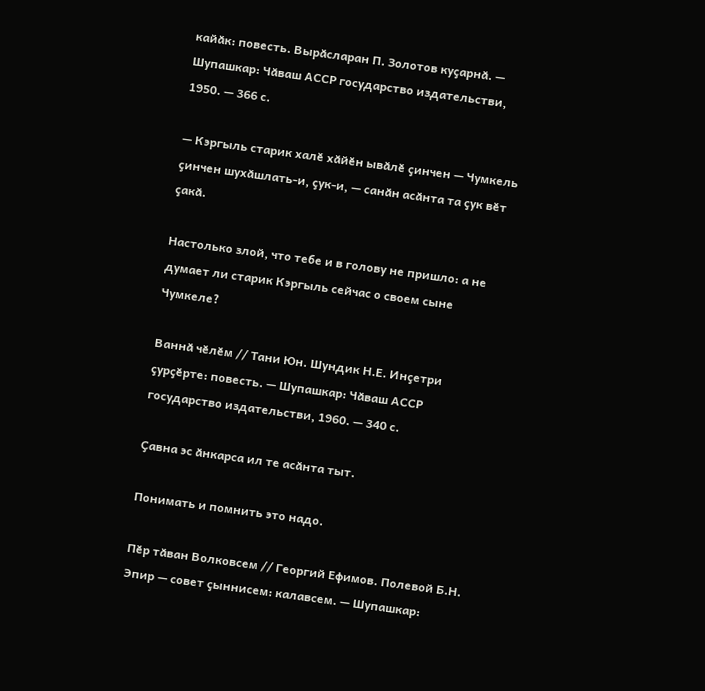кайӑк: повесть. Вырӑсларан П. Золотов куҫарнӑ. — Шупашкар: Чӑваш АССР государство издательстви, 1950. — 366 с.

— Кэргыль старик халӗ хӑйӗн ывӑлӗ ҫинчен — Чумкель ҫинчен шухӑшлать-и, ҫук-и, — санӑн асӑнта та ҫук вӗт ҫакӑ.

Настолько злой, что тебе и в голову не пришло: а не думает ли старик Кэргыль сейчас о своем сыне Чумкеле?

Ваннӑ чӗлӗм // Тани Юн. Шундик Н.Е. Инҫетри ҫурҫӗрте: повесть. — Шупашкар: Чӑваш АССР государство издательстви, 1960. — 340 с.

Ҫавна эс ӑнкарса ил те асӑнта тыт.

Понимать и помнить это надо.

Пӗр тӑван Волковсем // Георгий Ефимов. Полевой Б.Н. Эпир — совет ҫыннисем: калавсем. — Шупашкар: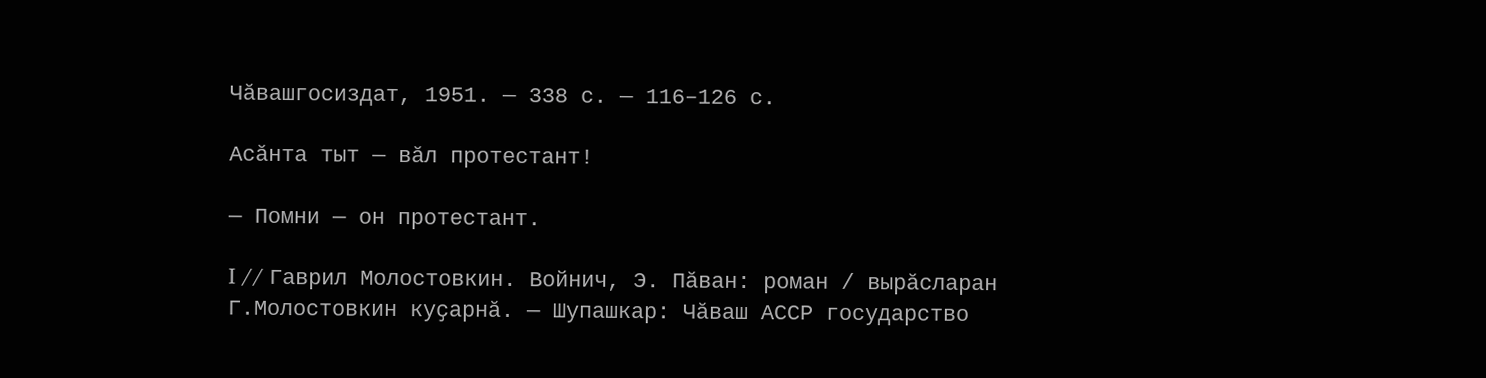Чӑвашгосиздат, 1951. — 338 с. — 116–126 с.

Асӑнта тыт — вӑл протестант!

— Помни — он протестант.

I // Гаврил Молостовкин. Войнич, Э. Пӑван: роман / вырӑсларан Г.Молостовкин куҫарнӑ. — Шупашкар: Чӑваш АССР государство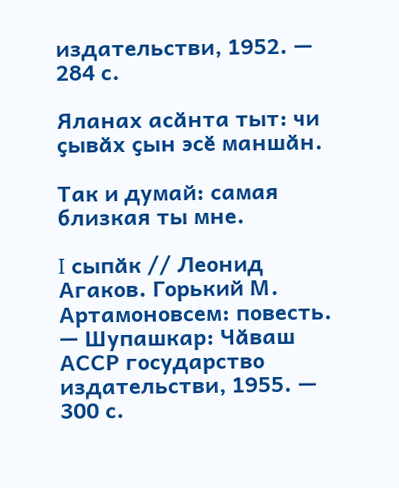издательстви, 1952. — 284 с.

Яланах асӑнта тыт: чи ҫывӑх ҫын эсӗ маншӑн.

Так и думай: самая близкая ты мне.

I сыпӑк // Леонид Агаков. Горький М. Артамоновсем: повесть. — Шупашкар: Чӑваш АССР государство издательстви, 1955. — 300 с.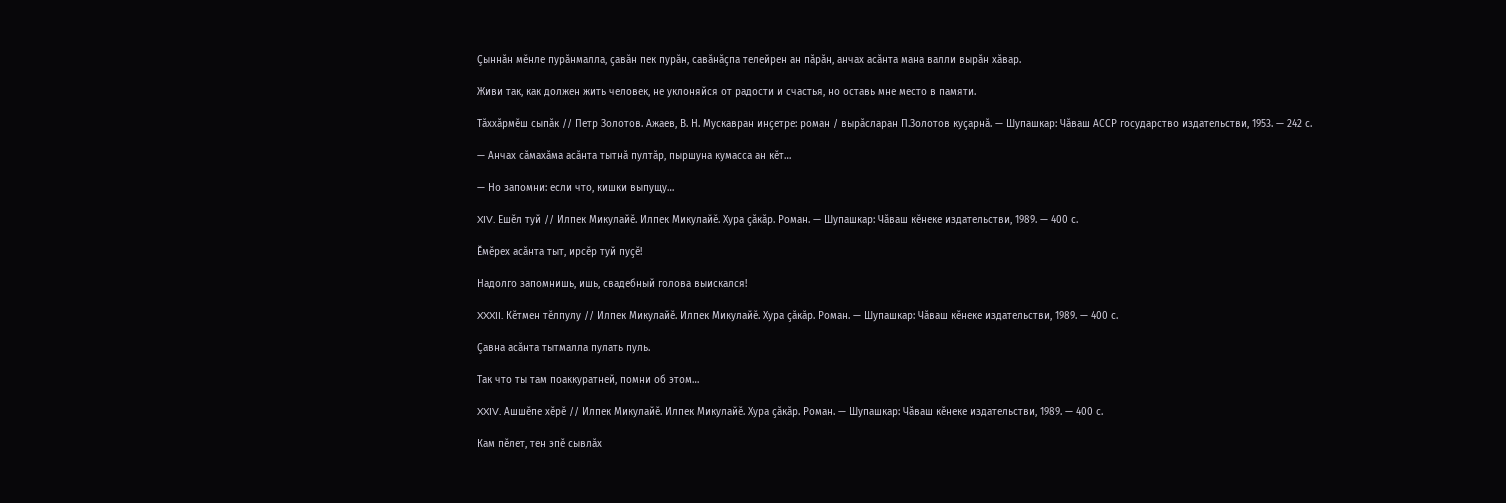Ҫыннӑн мӗнле пурӑнмалла, ҫавӑн пек пурӑн, савӑнӑҫпа телейрен ан пӑрӑн, анчах асӑнта мана валли вырӑн хӑвар.

Живи так, как должен жить человек, не уклоняйся от радости и счастья, но оставь мне место в памяти.

Тӑххӑрмӗш сыпӑк // Петр Золотов. Ажаев, В. Н. Мускавран инҫетре: роман / вырӑсларан П.Золотов куҫарнӑ. — Шупашкар: Чӑваш АССР государство издательстви, 1953. — 242 с.

— Анчах сӑмахӑма асӑнта тытнӑ пултӑр, пыршуна кумасса ан кӗт…

— Но запомни: если что, кишки выпущу…

XIV. Ешӗл туй // Илпек Микулайӗ. Илпек Микулайӗ. Хура ҫӑкӑр. Роман. — Шупашкар: Чӑваш кӗнеке издательстви, 1989. — 400 с.

Ӗмӗрех асӑнта тыт, ирсӗр туй пуҫӗ!

Надолго запомнишь, ишь, свадебный голова выискался!

XXXII. Кӗтмен тӗлпулу // Илпек Микулайӗ. Илпек Микулайӗ. Хура ҫӑкӑр. Роман. — Шупашкар: Чӑваш кӗнеке издательстви, 1989. — 400 с.

Ҫавна асӑнта тытмалла пулать пуль.

Так что ты там поаккуратней, помни об этом…

XXIV. Ашшӗпе хӗрӗ // Илпек Микулайӗ. Илпек Микулайӗ. Хура ҫӑкӑр. Роман. — Шупашкар: Чӑваш кӗнеке издательстви, 1989. — 400 с.

Кам пӗлет, тен эпӗ сывлӑх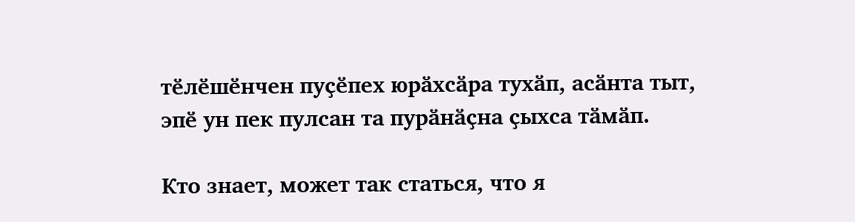тӗлӗшӗнчен пуҫӗпех юрӑхсӑра тухӑп, асӑнта тыт, эпӗ ун пек пулсан та пурӑнӑҫна ҫыхса тӑмӑп.

Кто знает, может так статься, что я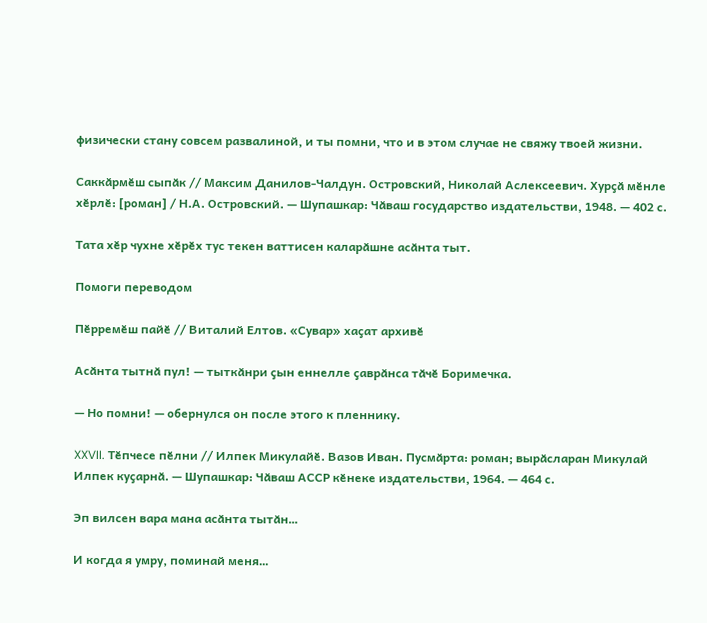физически стану совсем развалиной, и ты помни, что и в этом случае не свяжу твоей жизни.

Саккӑрмӗш сыпӑк // Максим Данилов-Чалдун. Островский, Николай Аслексеевич. Хурҫӑ мӗнле хӗрлӗ: [роман] / Н.А. Островский. — Шупашкар: Чӑваш государство издательстви, 1948. — 402 с.

Тата хӗр чухне хӗрӗх тус текен ваттисен каларӑшне асӑнта тыт.

Помоги переводом

Пӗрремӗш пайӗ // Виталий Елтов. «Сувар» хаҫат архивӗ

Асӑнта тытнӑ пул! — тыткӑнри ҫын еннелле ҫаврӑнса тӑчӗ Боримечка.

— Но помни! — обернулся он после этого к пленнику.

XXVII. Тӗпчесе пӗлни // Илпек Микулайӗ. Вазов Иван. Пусмӑрта: роман; вырӑсларан Микулай Илпек куҫарнӑ. — Шупашкар: Чӑваш АССР кӗнеке издательстви, 1964. — 464 с.

Эп вилсен вара мана асӑнта тытӑн…

И когда я умру, поминай меня…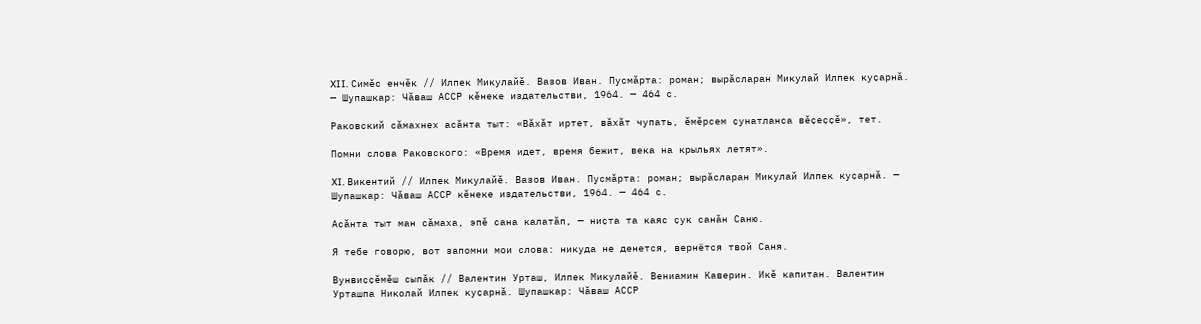XII. Симӗс енчӗк // Илпек Микулайӗ. Вазов Иван. Пусмӑрта: роман; вырӑсларан Микулай Илпек куҫарнӑ. — Шупашкар: Чӑваш АССР кӗнеке издательстви, 1964. — 464 с.

Раковский сӑмахнех асӑнта тыт: «Вӑхӑт иртет, вӑхӑт чупать, ӗмӗрсем ҫунатланса вӗҫеҫҫӗ», тет.

Помни слова Раковского: «Время идет, время бежит, века на крыльях летят».

XI. Викентий // Илпек Микулайӗ. Вазов Иван. Пусмӑрта: роман; вырӑсларан Микулай Илпек куҫарнӑ. — Шупашкар: Чӑваш АССР кӗнеке издательстви, 1964. — 464 с.

Асӑнта тыт ман сӑмаха, эпӗ сана калатӑп, — ниҫта та каяс ҫук санӑн Саню.

Я тебе говорю, вот запомни мои слова: никуда не денется, вернётся твой Саня.

Вунвиҫҫӗмӗш сыпӑк // Валентин Урташ, Илпек Микулайӗ. Вениамин Каверин. Икӗ капитан. Валентин Урташпа Николай Илпек куҫарнӑ. Шупашкар: Чӑваш АССР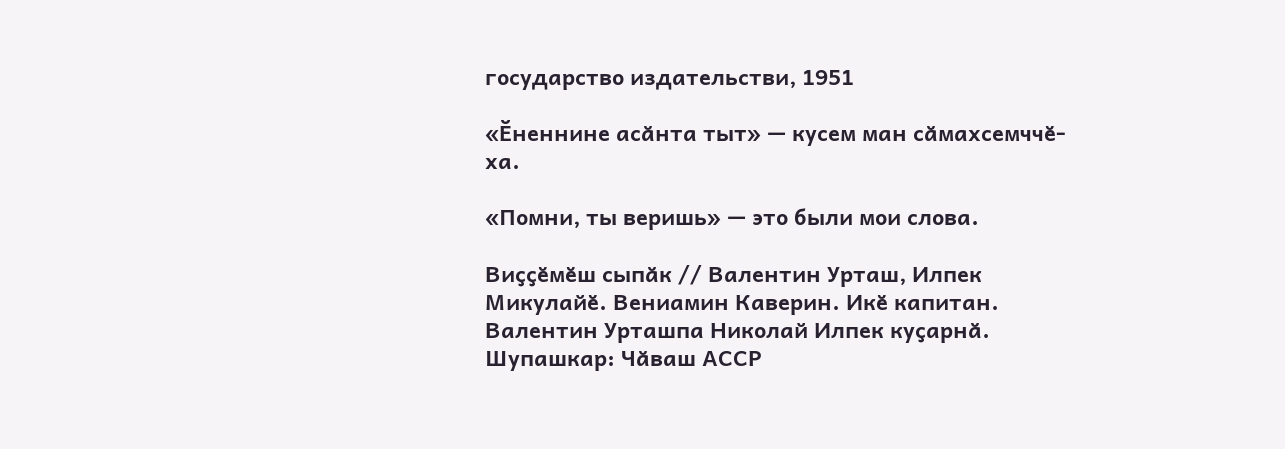государство издательстви, 1951

«Ӗненнине асӑнта тыт» — кусем ман сӑмахсемччӗ-ха.

«Помни, ты веришь» — это были мои слова.

Виҫҫӗмӗш сыпӑк // Валентин Урташ, Илпек Микулайӗ. Вениамин Каверин. Икӗ капитан. Валентин Урташпа Николай Илпек куҫарнӑ. Шупашкар: Чӑваш АССР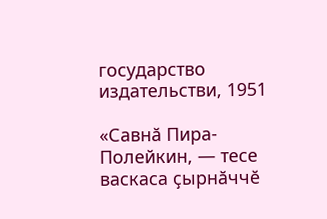государство издательстви, 1951

«Савнӑ Пира-Полейкин, — тесе васкаса ҫырнӑччӗ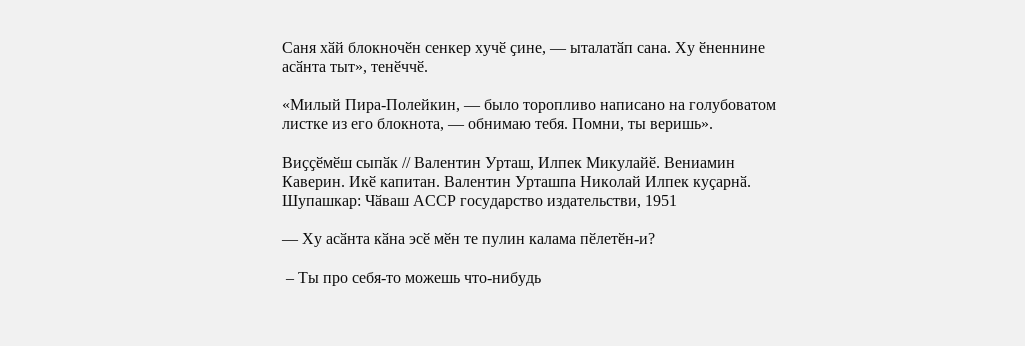Саня хӑй блокночӗн сенкер хучӗ ҫине, — ыталатӑп сана. Ху ӗненнине асӑнта тыт», тенӗччӗ.

«Милый Пира-Полейкин, — было торопливо написано на голубоватом листке из его блокнота, — обнимаю тебя. Помни, ты веришь».

Виҫҫӗмӗш сыпӑк // Валентин Урташ, Илпек Микулайӗ. Вениамин Каверин. Икӗ капитан. Валентин Урташпа Николай Илпек куҫарнӑ. Шупашкар: Чӑваш АССР государство издательстви, 1951

— Ху асӑнта кӑна эсӗ мӗн те пулин калама пӗлетӗн-и?

 – Ты про себя-то можешь что-нибудь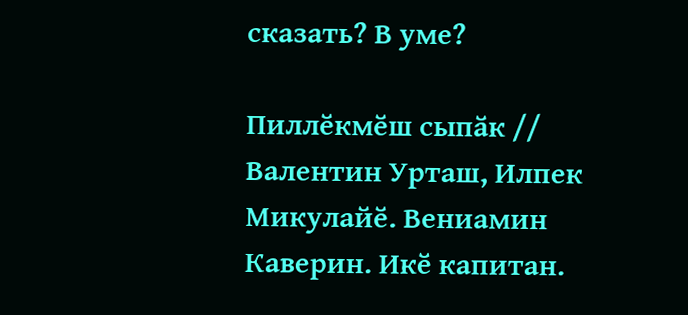сказать? В уме?

Пиллӗкмӗш сыпӑк // Валентин Урташ, Илпек Микулайӗ. Вениамин Каверин. Икӗ капитан.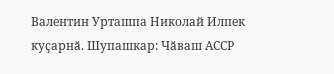Валентин Урташпа Николай Илпек куҫарнӑ. Шупашкар: Чӑваш АССР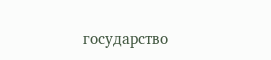государство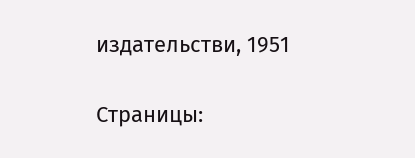издательстви, 1951

Страницы: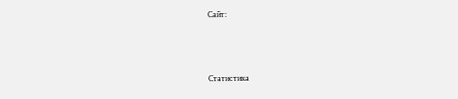Сайт:



Статистика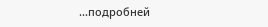...подробней